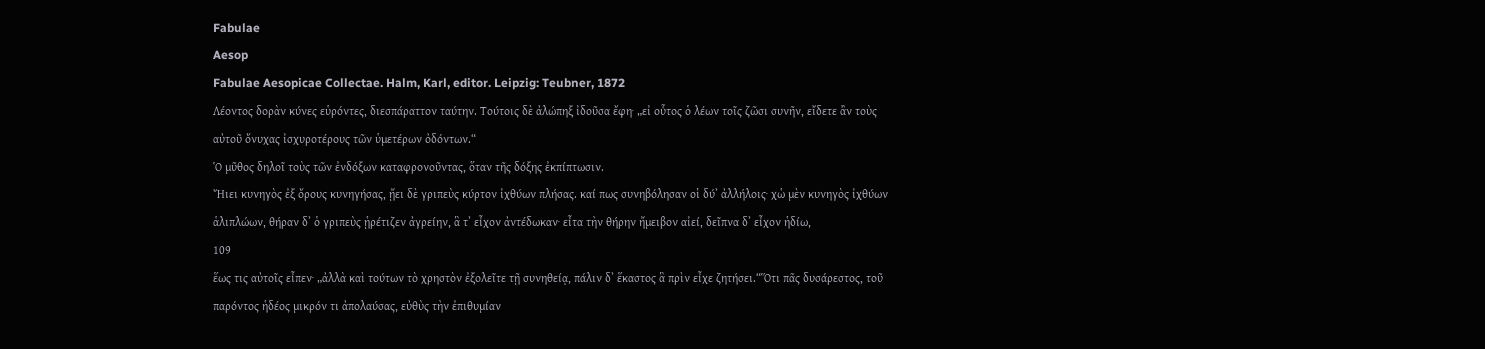Fabulae
Aesop
Fabulae Aesopicae Collectae. Halm, Karl, editor. Leipzig: Teubner, 1872
Λέοντος δορὰν κύνες εὑρόντες, διεσπάραττον ταύτην. Τούτοις δὲ ἀλώπηξ ἰδοῦσα ἔφη· „εἰ οὗτος ὁ λέων τοῖς ζῶσι συνῆν, εἴδετε ἂν τοὺς αὐτοῦ ὄνυχας ἰσχυροτέρους τῶν ὑμετέρων ὀδόντων.“
Ὁ μῦθος δηλοῖ τοὺς τῶν ἐνδόξων καταφρονοῦντας, ὅταν τῆς δόξης ἐκπίπτωσιν.
Ἤιει κυνηγὸς ἐξ ὄρους κυνηγήσας, ᾔει δὲ γριπεὺς κύρτον ἰχθύων πλήσας. καί πως συνηβόλησαν οἱ δύʼ ἀλλήλοις· χὡ μὲν κυνηγὸς ἰχθύων ἁλιπλώων, θήραν δʼ ὁ γριπεὺς ᾑρέτιζεν ἀγρείην, ἃ τʼ εἶχον ἀντέδωκαν· εἶτα τὴν θήρην ἤμειβον αἰεί, δεῖπνα δʼ εἶχον ἡδίω,
109
ἕως τις αὐτοῖς εἶπεν· „ἀλλὰ καὶ τούτων τὸ χρηστὸν ἐξολεῖτε τῇ συνηθείᾳ, πάλιν δʼ ἕκαστος ἃ πρὶν εἶχε ζητήσει.“Ὅτι πᾶς δυσάρεστος, τοῦ παρόντος ἡδέος μικρόν τι ἀπολαύσας, εὐθὺς τὴν ἐπιθυμίαν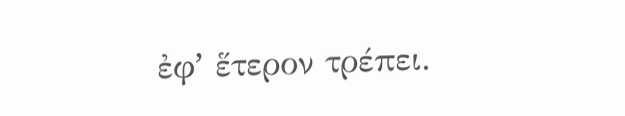ἐφʼ ἕτερον τρέπει.